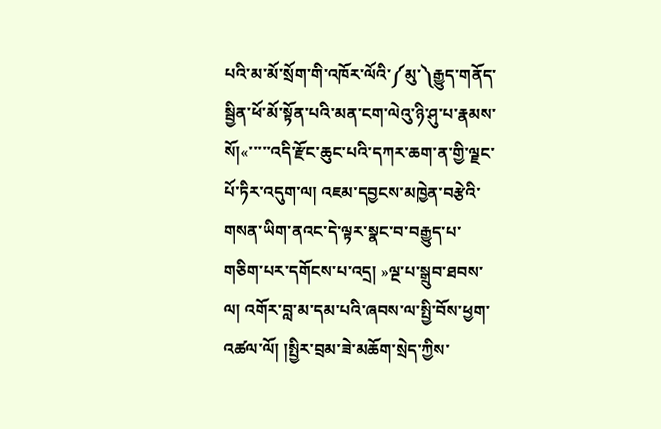པའི་མ་མོ་སྲོག་གི་འཁོར་ལོའི་༼མུ་༽རྒྱུད་གནོད་སྦྱིན་ཕོ་མོ་སྟོན་པའི་མན་ངག་ལེའུ་ཉི་ཤུ་པ་རྣམས་སོ།«་་་་་འདི་རྫོང་ཆུང་པའི་དཀར་ཆག་ན་གྱི་ལྗང་པོ་ཏིར་འདུག་ལ། འཇམ་དབྱངས་མཁྱེན་བརྩེའི་གསན་ཡིག་ནའང་དེ་ལྟར་སྣང་བ་བརྒྱུད་པ་གཅིག་པར་དགོངས་པ་འདྲ། »ལྔ་པ་སྒྲུབ་ཐབས་ལ། འགོར་བླ་མ་དམ་པའི་ཞབས་ལ་སྤྱི་བོས་ཕྱག་འཚལ་ལོ། །སྤྱིར་བྲམ་ཟེ་མཆོག་སྲེད་ཀྱིས་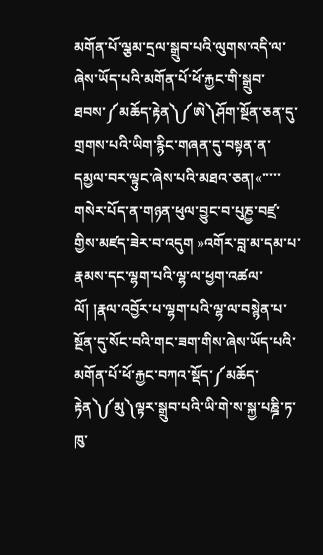མགོན་པོ་ལྕམ་དྲལ་སྒྲུབ་པའི་ལུགས་འདི་ལ་ཞེས་ཡོད་པའི་མགོན་པོ་ཕོ་རྐྱང་གི་སྒྲུབ་ཐབས་༼མཆོད་རྟེན༽༼ཨེ༽ཤོག་སྔོན་ཅན་དུ་གྲགས་པའི་ཡིག་རྙིང་གཞན་དུ་བསྟན་ན་དམྱལ་བར་ལྟུང་ཞེས་པའི་མཐའ་ཅན།«་་་་་གསེར་པོད་ན་གཉན་ཕུལ་བྱུང་བ་པུཎྱ་བཛྲ་གྱིས་མཛད་ཟེར་བ་འདུག »འགོར་བླ་མ་དམ་པ་རྣམས་དང་ལྷག་པའི་ལྷ་ལ་ཕྱག་འཚལ་ལོ། །རྣལ་འབྱོར་པ་ལྷག་པའི་ལྷ་ལ་བསྙེན་པ་སྔོན་དུ་སོང་བའི་གང་ཟག་གིས་ཞེས་ཡོད་པའི་མགོན་པོ་ཕོ་རྐྱང་བཀའ་སྡོད་༼མཆོད་རྟེན༽༼མུ༽ལྟར་སྒྲུབ་པའི་ཡི་གེ་ས་སྐྱ་པཎྜི་ཏ་ཁུ་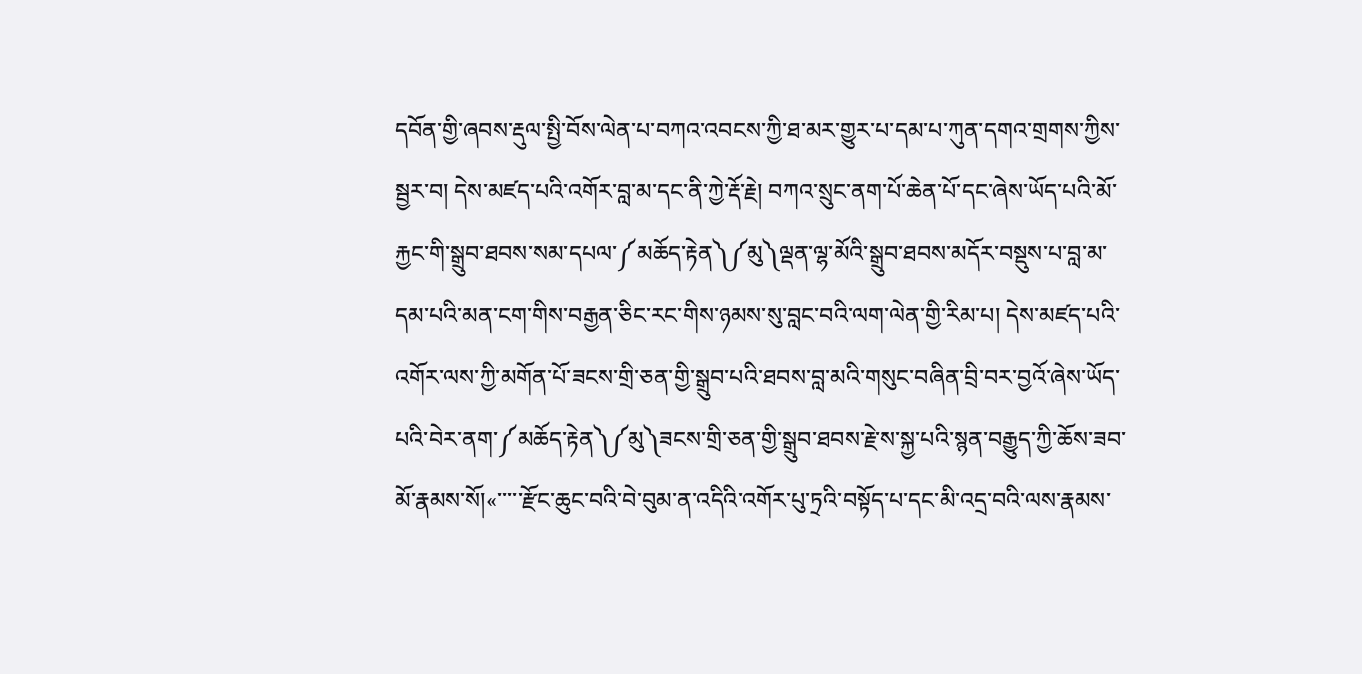དབོན་གྱི་ཞབས་རྡུལ་སྤྱི་བོས་ལེན་པ་བཀའ་འབངས་ཀྱི་ཐ་མར་གྱུར་པ་དམ་པ་ཀུན་དགའ་གྲགས་ཀྱིས་སྦྱར་བ། དེས་མཛད་པའི་འགོར་བླ་མ་དང་ནི་ཀྱེ་རྡོ་རྗེ། བཀའ་སྲུང་ནག་པོ་ཆེན་པོ་དང་ཞེས་ཡོད་པའི་མོ་རྐྱང་གི་སྒྲུབ་ཐབས་སམ་དཔལ་༼མཆོད་རྟེན༽༼མུ༽ལྡན་ལྷ་མོའི་སྒྲུབ་ཐབས་མདོར་བསྡུས་པ་བླ་མ་དམ་པའི་མན་ངག་གིས་བརྒྱན་ཅིང་རང་གིས་ཉམས་སུ་བླང་བའི་ལག་ལེན་གྱི་རིམ་པ། དེས་མཛད་པའི་འགོར་ལས་ཀྱི་མགོན་པོ་ཟངས་གྲི་ཅན་གྱི་སྒྲུབ་པའི་ཐབས་བླ་མའི་གསུང་བཞིན་བྲི་བར་བྱའོ་ཞེས་ཡོད་པའི་བེར་ནག་༼མཆོད་རྟེན༽༼མུ༽ཟངས་གྲི་ཅན་གྱི་སྒྲུབ་ཐབས་རྗེ་ས་སྐྱ་པའི་སྙན་བརྒྱུད་ཀྱི་ཆོས་ཟབ་མོ་རྣམས་སོ།«་་་་་རྫོང་ཆུང་བའི་བེ་བུམ་ན་འདིའི་འགོར་པུ་ཏྲའི་བསྟོད་པ་དང་མི་འདྲ་བའི་ལས་རྣམས་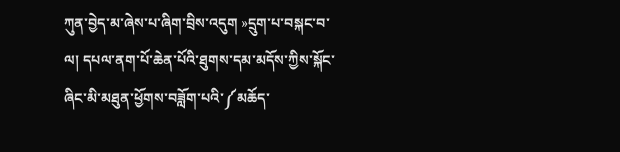ཀུན་བྱེད་མ་ཞེས་པ་ཞིག་བྲིས་འདུག »དྲུག་པ་བསྐང་བ་ལ། དཔལ་ནག་པོ་ཆེན་པོའི་ཐུགས་དམ་མདོས་ཀྱིས་སྐོང་ཞིང་མི་མཐུན་ཕྱོགས་བཟློག་པའི་༼མཆོད་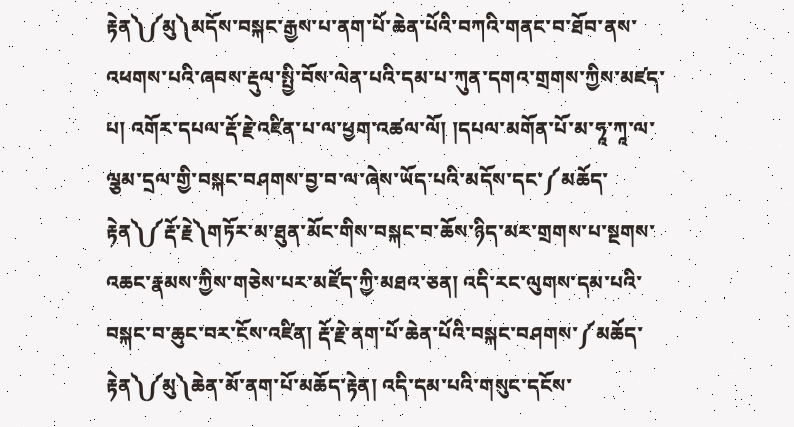རྟེན༽༼མུ༽མདོས་བསྐང་རྒྱས་པ་ནག་པོ་ཆེན་པོའི་བཀའི་གནང་བ་ཐོབ་ནས་འཕགས་པའི་ཞབས་རྡུལ་སྤྱི་བོས་ལེན་པའི་དམ་པ་ཀུན་དགའ་གྲགས་ཀྱིས་མཛད་པ། འགོར་དཔལ་རྡོ་རྗེ་འཛིན་པ་ལ་ཕྱག་འཚལ་ལོ། །དཔལ་མགོན་པོ་མ་ཧཱ་ཀཱ་ལ་ལྕམ་དྲལ་གྱི་བསྐང་བཤགས་བྱ་བ་ལ་ཞེས་ཡོད་པའི་མདོས་དང་༼མཆོད་རྟེན༽༼རྡོ་རྗེ༽གཏོར་མ་ཐུན་མོང་གིས་བསྐང་བ་ཆོས་ཉིད་མར་གྲགས་པ་སྔགས་འཆང་རྣམས་ཀྱིས་གཅེས་པར་མཛོད་ཀྱི་མཐའ་ཅན། འདི་རང་ལུགས་དམ་པའི་བསྐང་བ་ཆུང་བར་ངོས་འཛིན། རྡོ་རྗེ་ནག་པོ་ཆེན་པོའི་བསྐང་བཤགས་༼མཆོད་རྟེན༽༼མུ༽ཆེན་མོ་ནག་པོ་མཆོད་རྟེན། འདི་དམ་པའི་གསུང་དངོས་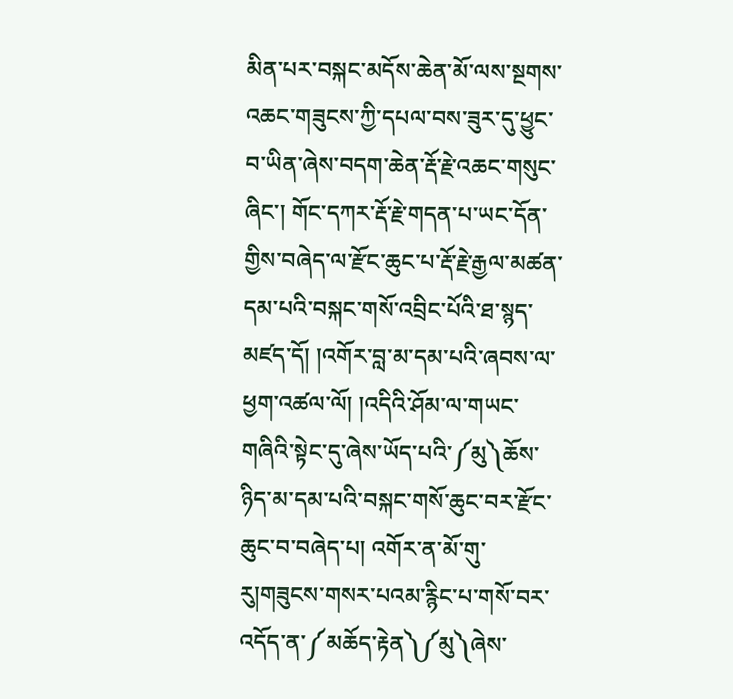མིན་པར་བསྐང་མདོས་ཆེན་མོ་ལས་སྔགས་འཆང་གཟུངས་ཀྱི་དཔལ་བས་ཟུར་དུ་ཕྱུང་བ་ཡིན་ཞེས་བདག་ཆེན་རྡོ་རྗེ་འཆང་གསུང་ཞིང་། གོང་དཀར་རྡོ་རྗེ་གདན་པ་ཡང་དོན་གྱིས་བཞེད་ལ་རྫོང་ཆུང་པ་རྡོ་རྗེ་རྒྱལ་མཚན་དམ་པའི་བསྐང་གསོ་འབྲིང་པོའི་ཐ་སྙད་མཛད་དོ། །འགོར་བླ་མ་དམ་པའི་ཞབས་ལ་ཕྱག་འཚལ་ལོ། །འདིའི་ཤོམ་ལ་གཡང་གཞིའི་སྟེང་དུ་ཞེས་ཡོད་པའི་༼མུ༽ཆོས་ཉིད་མ་དམ་པའི་བསྐང་གསོ་ཆུང་བར་རྫོང་ཆུང་བ་བཞེད་པ། འགོར་ན་མོ་གུ་རུ།གཟུངས་གསར་པའམ་རྙིང་པ་གསོ་བར་འདོད་ན་༼མཆོད་རྟེན༽༼མུ༽ཞེས་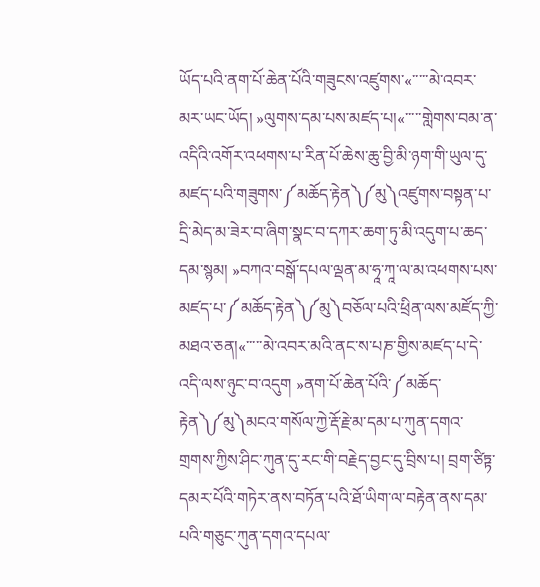ཡོད་པའི་ནག་པོ་ཆེན་པོའི་གཟུངས་འཛུགས་«་་་་་མེ་འབར་མར་ཡང་ཡོད། »ལུགས་དམ་པས་མཛད་པ།«་་་་་གླེགས་བམ་ན་འདིའི་འགོར་འཕགས་པ་རིན་པོ་ཆེས་ཆུ་བྱི་མི་ཉག་གི་ཡུལ་དུ་མཛད་པའི་གཟུགས་༼མཆོད་རྟེན༽༼མུ༽འཛུགས་བསྟན་པ་དྲི་མེད་མ་ཟེར་བ་ཞིག་སྣང་བ་དཀར་ཆག་ཏུ་མི་འདུག་པ་ཆད་དམ་སྙམ། »བཀའ་བསྒོ་དཔལ་ལྡན་མ་ཧཱ་ཀཱ་ལ་མ་འཕགས་པས་མཛད་པ་༼མཆོད་རྟེན༽༼མུ༽བཅོལ་པའི་ཕྲིན་ལས་མཛོད་ཀྱི་མཐའ་ཅན།«་་་་་མེ་འབར་མའི་ནང་ས་པཎ་གྱིས་མཛད་པ་དེ་འདི་ལས་ཉུང་བ་འདུག »ནག་པོ་ཆེན་པོའི་༼མཆོད་རྟེན༽༼མུ༽མངའ་གསོལ་ཀྱེ་རྡོ་རྗེ་མ་དམ་པ་ཀུན་དགའ་གྲགས་ཀྱིས་ཤིང་ཀུན་དུ་རང་གི་བརྗེད་བྱང་དུ་བྲིས་པ། བྲག་ཙིཏྟ་དམར་པོའི་གཏེར་ནས་བཏོན་པའི་ཐོ་ཡིག་ལ་བརྟེན་ནས་དམ་པའི་གཅུང་ཀུན་དགའ་དཔལ་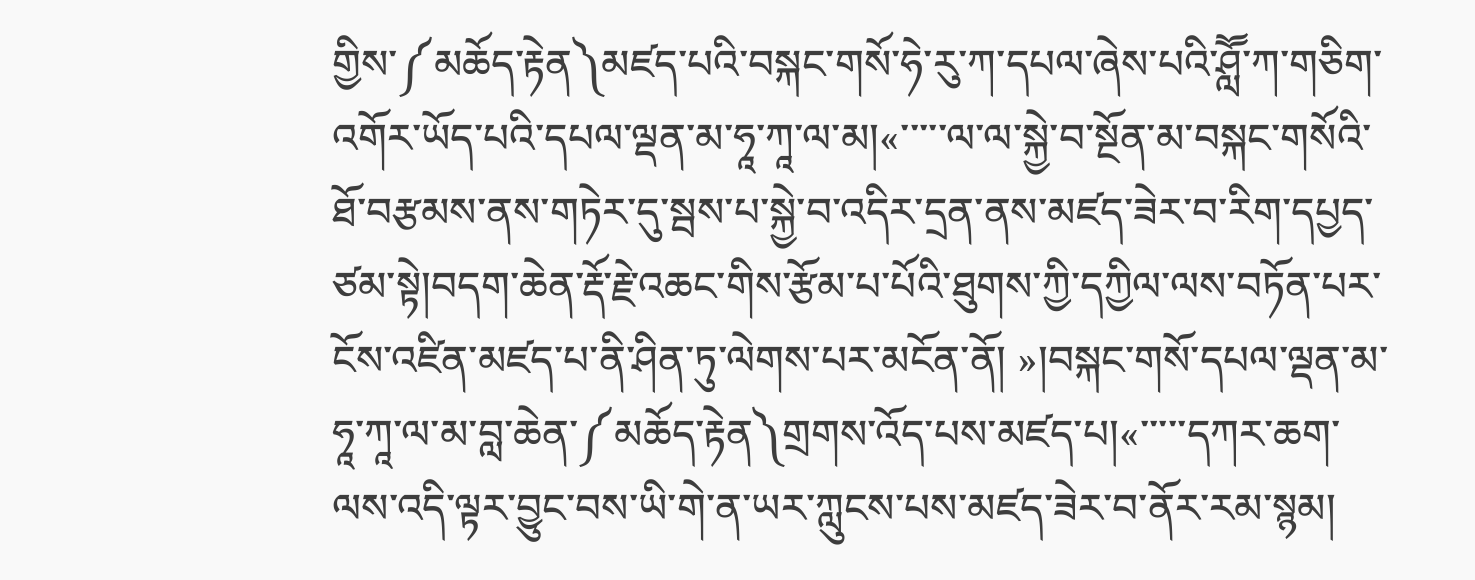གྱིས་༼མཆོད་རྟེན༽མཛད་པའི་བསྐང་གསོ་ཧེ་རུ་ཀ་དཔལ་ཞེས་པའི་ཤླཽ་ཀ་གཅིག་འགོར་ཡོད་པའི་དཔལ་ལྡན་མ་ཧཱ་ཀཱ་ལ་མ།«་་་་་ལ་ལ་སྐྱེ་བ་སྔོན་མ་བསྐང་གསོའི་ཐོ་བརྩམས་ནས་གཏེར་དུ་སྦས་པ་སྐྱེ་བ་འདིར་དྲན་ནས་མཛད་ཟེར་བ་རིག་དཔྱད་ཙམ་སྟེ།བདག་ཆེན་རྡོ་རྗེ་འཆང་གིས་རྩོམ་པ་པོའི་ཐུགས་ཀྱི་དཀྱིལ་ལས་བཏོན་པར་ངོས་འཛིན་མཛད་པ་ནི་ཤིན་ཏུ་ལེགས་པར་མངོན་ནོ། »།བསྐང་གསོ་དཔལ་ལྡན་མ་ཧཱ་ཀཱ་ལ་མ་བླ་ཆེན་༼མཆོད་རྟེན༽གྲགས་འོད་པས་མཛད་པ།«་་་་་དཀར་ཆག་ལས་འདི་ལྟར་བྱུང་བས་ཡི་གེ་ན་ཡར་ཀླུངས་པས་མཛད་ཟེར་བ་ནོར་རམ་སྙམ།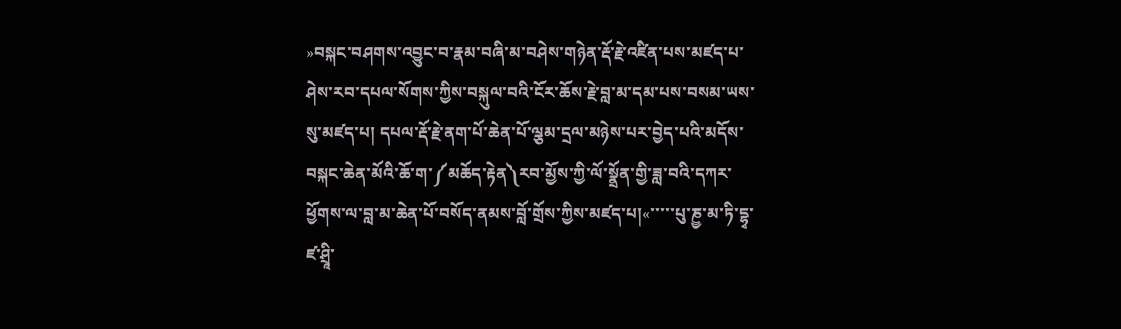»བསྐང་བཤགས་འབྱུང་བ་རྣམ་བཞི་མ་བཤེས་གཉེན་རྡོ་རྗེ་འཛིན་པས་མཛད་པ་ཤེས་རབ་དཔལ་སོགས་ཀྱིས་བསྐུལ་བའི་ངོར་ཆོས་རྗེ་བླ་མ་དམ་པས་བསམ་ཡས་སུ་མཛད་པ། དཔལ་རྡོ་རྗེ་ནག་པོ་ཆེན་པོ་ལྕམ་དྲལ་མཉེས་པར་བྱེད་པའི་མདོས་བསྐང་ཆེན་མོའི་ཆོ་ག་༼མཆོད་རྟེན༽རབ་མྱོས་ཀྱི་ལོ་སྣྲོན་གྱི་ཟླ་བའི་དཀར་ཕྱོགས་ལ་བླ་མ་ཆེན་པོ་བསོད་ནམས་བློ་གྲོས་ཀྱིས་མཛད་པ།«་་་་་པུ་ཎྱ་མ་ཏི་དྷྭ་ཛ་ཤྲཱི་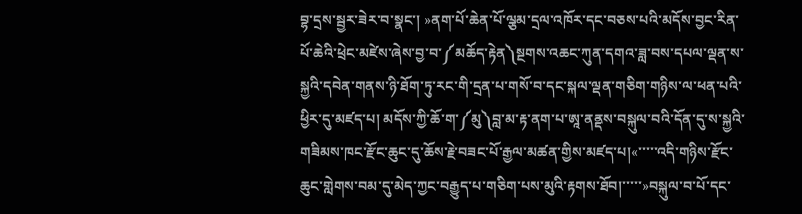བྷ་དྲས་སྦྱར་ཟེར་བ་སྣང་། »ནག་པོ་ཆེན་པོ་ལྕམ་དྲལ་འཁོར་དང་བཅས་པའི་མདོས་བྱང་རིན་པོ་ཆེའི་ཕྲེང་མཛེས་ཞེས་བྱ་བ་༼མཆོད་རྟེན༽སྔགས་འཆང་ཀུན་དགའ་ཟླ་བས་དཔལ་ལྡན་ས་སྐྱའི་དབེན་གནས་ཉི་ཐོག་ཏུ་རང་གི་དྲན་པ་གསོ་བ་དང་སྐལ་ལྡན་གཅིག་གཉིས་ལ་ཕན་པའི་ཕྱིར་དུ་མཛད་པ། མདོས་ཀྱི་ཆོ་ག་༼མུ༽བླ་མ་རྟ་ནག་པ་ཨཱ་ནནྡས་བསྐུལ་བའི་དོན་དུ་ས་སྐྱའི་གཟིམས་ཁང་རྫོང་ཆུང་དུ་ཆོས་རྗེ་བཟང་པོ་རྒྱལ་མཚན་གྱིས་མཛད་པ།«་་་་་འདི་གཉིས་རྫོང་ཆུང་གླེགས་བམ་དུ་མེད་ཀྱང་བརྒྱུད་པ་གཅིག་པས་མུའི་རྟགས་ཐོབ།་་་་་»བསྐུལ་བ་པོ་དང་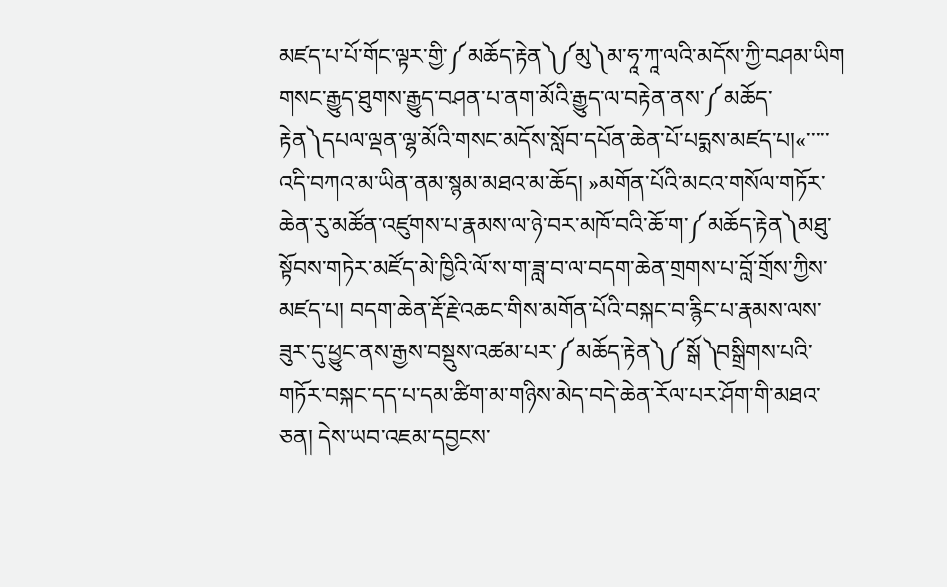མཛད་པ་པོ་གོང་ལྟར་གྱི་༼མཆོད་རྟེན༽༼མུ༽མ་ཧཱ་ཀཱ་ལའི་མདོས་ཀྱི་བཤམ་ཡིག གསང་རྒྱུད་ཐུགས་རྒྱུད་བཤན་པ་ནག་མོའི་རྒྱུད་ལ་བརྟེན་ནས་༼མཆོད་རྟེན༽དཔལ་ལྡན་ལྷ་མོའི་གསང་མདོས་སློབ་དཔོན་ཆེན་པོ་པདྨས་མཛད་པ།«་་་་་འདི་བཀའ་མ་ཡིན་ནམ་སྙམ་མཐའ་མ་ཆོད། »མགོན་པོའི་མངའ་གསོལ་གཏོར་ཆེན་རུ་མཚོན་འཛུགས་པ་རྣམས་ལ་ཉེ་བར་མཁོ་བའི་ཆོ་ག་༼མཆོད་རྟེན༽མཐུ་སྟོབས་གཏེར་མཛོད་མེ་ཁྱིའི་ལོ་ས་ག་ཟླ་བ་ལ་བདག་ཆེན་གྲགས་པ་བློ་གྲོས་ཀྱིས་མཛད་པ། བདག་ཆེན་རྡོ་རྗེ་འཆང་གིས་མགོན་པོའི་བསྐང་བ་རྙིང་པ་རྣམས་ལས་ཟུར་དུ་ཕྱུང་ནས་རྒྱས་བསྡུས་འཚམ་པར་༼མཆོད་རྟེན༽༼སྒོ༽བསྒྲིགས་པའི་གཏོར་བསྐང་དད་པ་དམ་ཚིག་མ་གཉིས་མེད་བདེ་ཆེན་རོལ་པར་ཤོག་གི་མཐའ་ཅན། དེས་ཡབ་འཇམ་དབྱངས་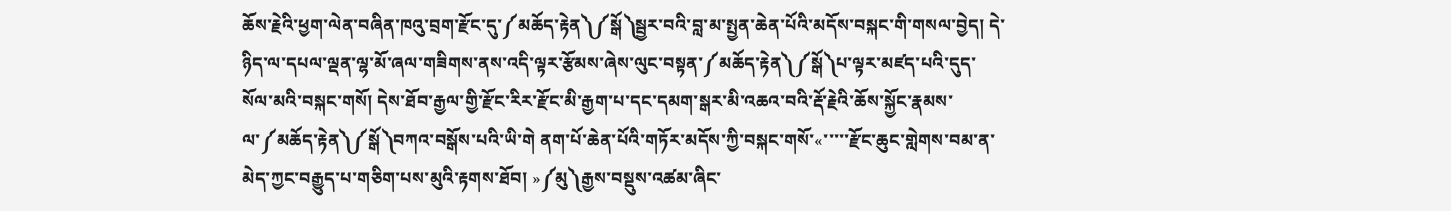ཆོས་རྗེའི་ཕྱག་ལེན་བཞིན་ཁའུ་བྲག་རྫོང་དུ་༼མཆོད་རྟེན༽༼སྒོ༽སྦྱར་བའི་བླ་མ་སྤྱན་ཆེན་པོའི་མདོས་བསྐང་གི་གསལ་བྱེད། དེ་ཉིད་ལ་དཔལ་ལྡན་ལྷ་མོ་ཞལ་གཟིགས་ནས་འདི་ལྟར་རྩོམས་ཞེས་ལུང་བསྟན་༼མཆོད་རྟེན༽༼སྒོ༽པ་ལྟར་མཛད་པའི་དུད་སོལ་མའི་བསྐང་གསོ། དེས་ཐོབ་རྒྱལ་གྱི་རྫོང་རིར་རྫོང་མི་རྒྱག་པ་དང་དམག་སྒར་མི་འཆའ་བའི་རྡོ་རྗེའི་ཆོས་སྐྱོང་རྣམས་ལ་༼མཆོད་རྟེན༽༼སྒོ༽བཀའ་བསྒོས་པའི་ཡི་གེ ནག་པོ་ཆེན་པོའི་གཏོར་མདོས་ཀྱི་བསྐང་གསོ་«་་་་་རྫོང་ཆུང་གླེགས་བམ་ན་མེད་ཀྱང་བརྒྱུད་པ་གཅིག་པས་མུའི་རྟགས་ཐོབ། »༼མུ༽རྒྱས་བསྡུས་འཚམ་ཞིང་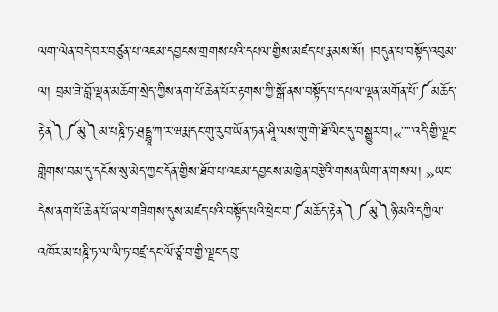ལག་ལེན་བདེ་བར་བཙུན་པ་འཇམ་དབྱངས་གྲགས་པའི་དཔལ་གྱིས་མཛད་པ་རྣམས་སོ། །བདུན་པ་བསྟོད་འབུམ་ལ། བྲམ་ཟེ་བློ་ལྡན་མཆོག་སྲེད་ཀྱིས་ནག་པོ་ཆེན་པོར་རྟགས་ཀྱི་སྒོ་ནས་བསྟོད་པ་དཔལ་ལྡན་མགོན་པོ་༼མཆོད་རྟེན༽༼མུ༽མ་པཎྜི་ཏ་ཤྲདྡྷཱ་ཀ་ར་ཝརྨ་དང་གུ་རུབ་ཡོན་ཏན་ཤཱི་ལས་གུ་གེ་ཐོ་ལིང་དུ་བསྒྱུར་བ།«་་་་་འདི་གྱི་ལྗང་གླེགས་བམ་དུ་དངོས་སུ་མེད་ཀྱང་དོན་གྱིས་ཐོབ་པ་འཇམ་དབྱངས་མཁྱེན་བརྩེའི་གསན་ཡིག་ན་གསལ། »ཡང་དེས་ནག་པོ་ཆེན་པོ་ཞལ་གཟིགས་དུས་མཛད་པའི་བསྟོད་པའི་ཕྲེང་བ་༼མཆོད་རྟེན༽༼མུ༽ཉི་མའི་དཀྱིལ་འཁོར་མ་པཎྜི་ཏ་ལ་ལི་ཏ་བཛྲ་དང་ལོ་ཙཱ་བ་གྱི་ལྗང་དབུ་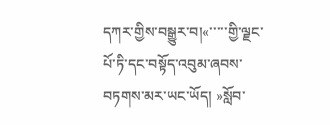དཀར་གྱིས་བསྒྱུར་བ།«་་་་་གྱི་ལྗང་པོ་ཏི་དང་བསྟོད་འབུམ་ཞབས་བཏགས་མར་ཡང་ཡོད། »སློབ་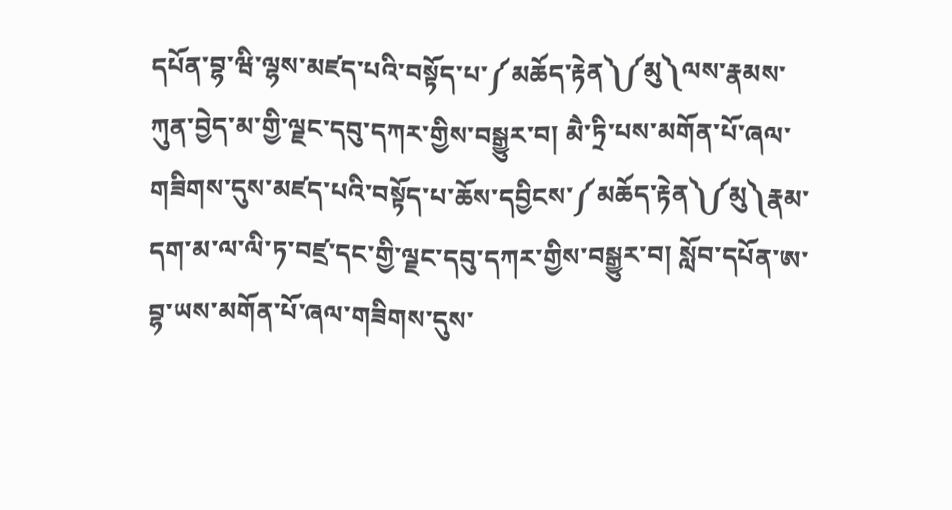དཔོན་བྷ་ཝི་ལྷས་མཛད་པའི་བསྟོད་པ་༼མཆོད་རྟེན༽༼མུ༽ལས་རྣམས་ཀུན་བྱེད་མ་གྱི་ལྗང་དབུ་དཀར་གྱིས་བསྒྱུར་བ། མཻ་ཏྲི་པས་མགོན་པོ་ཞལ་གཟིགས་དུས་མཛད་པའི་བསྟོད་པ་ཆོས་དབྱིངས་༼མཆོད་རྟེན༽༼མུ༽རྣམ་དག་མ་ལ་ལི་ཏ་བཛྲ་དང་གྱི་ལྗང་དབུ་དཀར་གྱིས་བསྒྱུར་བ། སློབ་དཔོན་ཨ་བྷ་ཡས་མགོན་པོ་ཞལ་གཟིགས་དུས་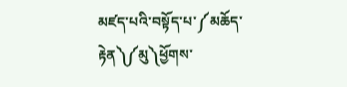མཛད་པའི་བསྟོད་པ་༼མཆོད་རྟེན༽༼མུ༽ཕྱོགས་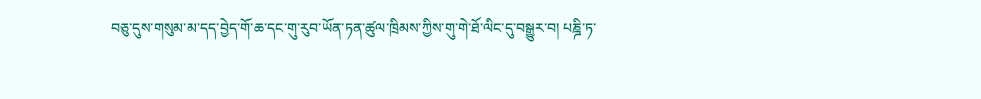བཅུ་དུས་གསུམ་མ་དད་བྱེད་གོ་ཆ་དང་གུ་རུབ་ཡོན་ཏན་ཚུལ་ཁྲིམས་ཀྱིས་གུ་གེ་ཐོ་ལིང་དུ་བསྒྱུར་བ། པཎྜི་ཏ་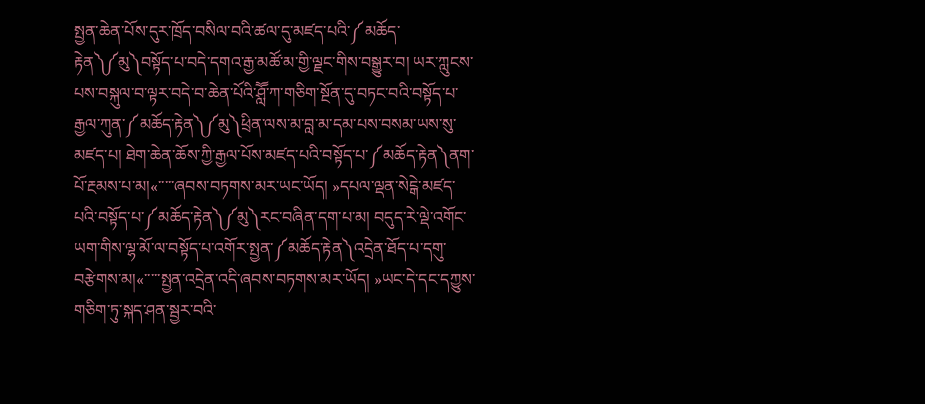སྤྱན་ཆེན་པོས་དུར་ཁྲོད་བསིལ་བའི་ཚལ་དུ་མཛད་པའི་༼མཆོད་རྟེན༽༼མུ༽བསྟོད་པ་བདེ་དགའ་རྒྱ་མཚོ་མ་གྱི་ལྗང་གིས་བསྒྱུར་བ། ཡར་ཀླུངས་པས་བསྐུལ་བ་ལྟར་བདེ་བ་ཆེན་པོའི་ཤླཽ་ཀ་གཅིག་སྔོན་དུ་བཏང་བའི་བསྟོད་པ་རྒྱལ་ཀུན་༼མཆོད་རྟེན༽༼མུ༽ཕྲིན་ལས་མ་བླ་མ་དམ་པས་བསམ་ཡས་སུ་མཛད་པ། ཐེག་ཆེན་ཆོས་ཀྱི་རྒྱལ་པོས་མཛད་པའི་བསྟོད་པ་༼མཆོད་རྟེན༽ནག་པོ་རྔམས་པ་མ།«་་་་་ཞབས་བཏགས་མར་ཡང་ཡོད། »དཔལ་ལྡན་སེངྒེ་མཛད་པའི་བསྟོད་པ་༼མཆོད་རྟེན༽༼མུ༽རང་བཞིན་དག་པ་མ། བདུད་རེ་ལྡེ་འགོང་ཡག་གིས་ལྷ་མོ་ལ་བསྟོད་པ་འགོར་སྤྱན་༼མཆོད་རྟེན༽འདྲེན་ཐོད་པ་དགུ་བརྩེགས་མ།«་་་་་སྤྱན་འདྲེན་འདི་ཞབས་བཏགས་མར་ཡོད། »ཡང་དེ་དང་དཀྱུས་གཅིག་ཏུ་སྐད་ཤན་སྦྱར་བའི་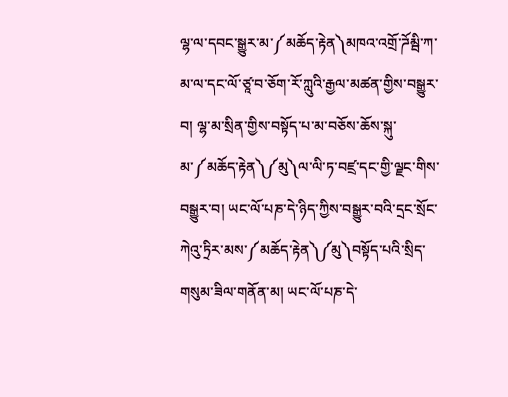ལྷ་ལ་དབང་སྒྱུར་མ་༼མཆོད་རྟེན༽མཁའ་འགྲོ་ཌོམྦི་ཀ་མ་ལ་དང་ལོ་ཙཱ་བ་ཅོག་རོ་ཀླུའི་རྒྱལ་མཚན་གྱིས་བསྒྱུར་བ། ལྷ་མ་སྲིན་གྱིས་བསྟོད་པ་མ་བཅོས་ཆོས་སྐུ་མ་༼མཆོད་རྟེན༽༼མུ༽ལ་ལི་ཏ་བཛྲ་དང་གྱི་ལྗང་གིས་བསྒྱུར་བ། ཡང་ལོ་པཎ་དེ་ཉིད་ཀྱིས་བསྒྱུར་བའི་དྲང་སྲོང་ཀེའུ་ཏྲིར་མས་༼མཆོད་རྟེན༽༼མུ༽བསྟོད་པའི་སྲིད་གསུམ་ཟིལ་གནོན་མ། ཡང་ལོ་པཎ་དེ་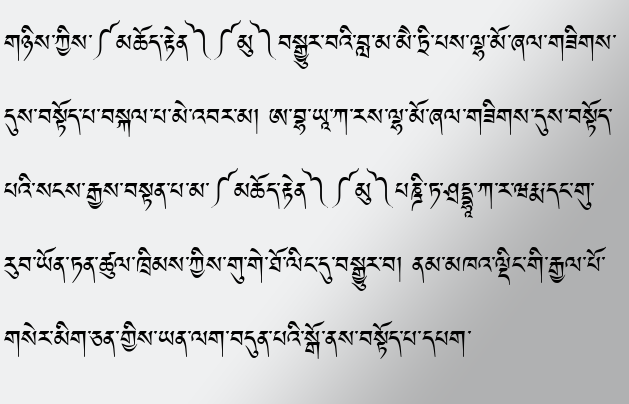གཉིས་ཀྱིས་༼མཆོད་རྟེན༽༼མུ༽བསྒྱུར་བའི་བླ་མ་མཻ་ཏྲི་པས་ལྷ་མོ་ཞལ་གཟིགས་དུས་བསྟོད་པ་བསྐལ་པ་མེ་འབར་མ། ཨ་བྷ་ཡཱ་ཀ་རས་ལྷ་མོ་ཞལ་གཟིགས་དུས་བསྟོད་པའི་སངས་རྒྱས་བསྟན་པ་མ་༼མཆོད་རྟེན༽༼མུ༽པཎྜི་ཏ་ཤྲདྡྷཱ་ཀ་ར་ཝརྨ་དང་གུ་རུབ་ཡོན་ཏན་ཚུལ་ཁྲིམས་ཀྱིས་གུ་གེ་ཐོ་ལིང་དུ་བསྒྱུར་བ། ནམ་མཁའ་ལྡིང་གི་རྒྱལ་པོ་གསེར་མིག་ཅན་གྱིས་ཡན་ལག་བདུན་པའི་སྒོ་ནས་བསྟོད་པ་དཔག་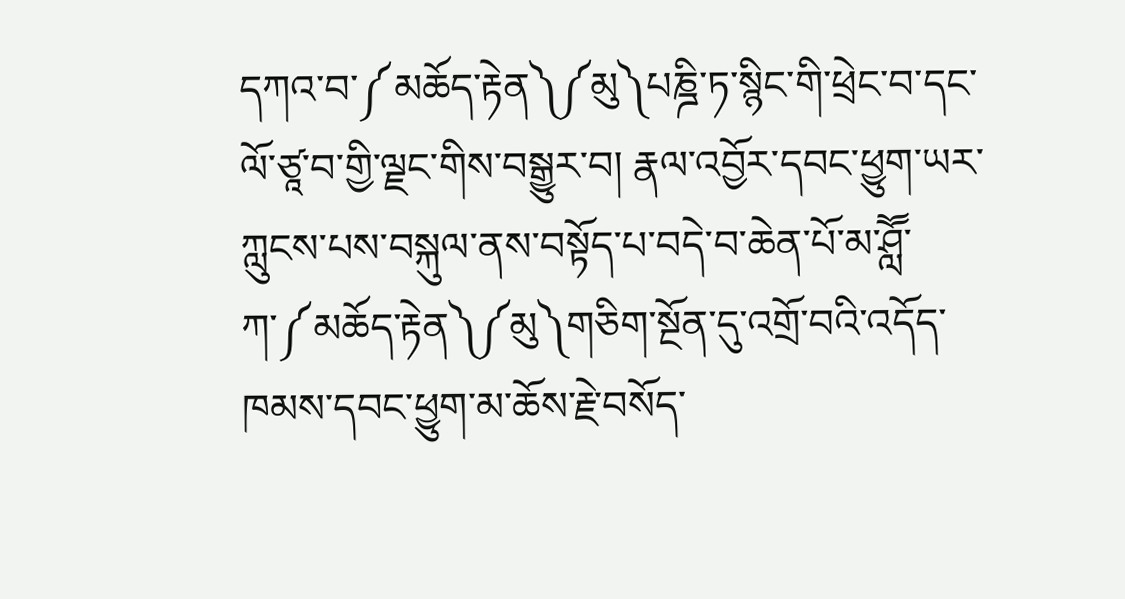དཀའ་བ་༼མཆོད་རྟེན༽༼མུ༽པཎྜི་ཏ་སྙིང་གི་ཕྲེང་བ་དང་ལོ་ཙཱ་བ་གྱི་ལྗང་གིས་བསྒྱུར་བ། རྣལ་འབྱོར་དབང་ཕྱུག་ཡར་ཀླུངས་པས་བསྐུལ་ནས་བསྟོད་པ་བདེ་བ་ཆེན་པོ་མ་ཤླཽ་ཀ་༼མཆོད་རྟེན༽༼མུ༽གཅིག་སྔོན་དུ་འགྲོ་བའི་འདོད་ཁམས་དབང་ཕྱུག་མ་ཆོས་རྗེ་བསོད་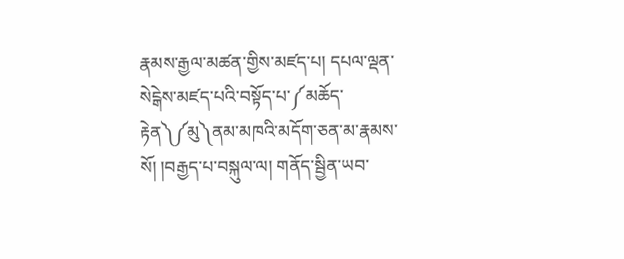རྣམས་རྒྱལ་མཚན་གྱིས་མཛད་པ། དཔལ་ལྡན་སེངྒེས་མཛད་པའི་བསྟོད་པ་༼མཆོད་རྟེན༽༼མུ༽ནམ་མཁའི་མདོག་ཅན་མ་རྣམས་སོ། །བརྒྱད་པ་བསྐུལ་ལ། གནོད་སྦྱིན་ཡབ་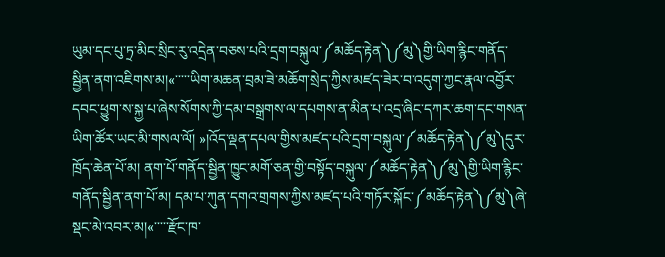ཡུམ་དང་པུ་ཏྲ་མིང་སྲིང་རུ་འདྲེན་བཅས་པའི་དྲག་བསྐུལ་༼མཆོད་རྟེན༽༼མུ༽གྱི་ཡིག་རྙིང་གནོད་སྦྱིན་ནག་འཇིགས་མ།«་་་་་ཡིག་མཆན་བྲམ་ཟེ་མཆོག་སྲེད་ཀྱིས་མཛད་ཟེར་བ་འདུག་ཀྱང་རྣལ་འབྱོར་དབང་ཕྱུག་ས་སྐྱ་པ་ཞེས་སོགས་ཀྱི་དམ་བསྒྲགས་ལ་དཔགས་ན་མིན་པ་འདྲ་ཞིང་དཀར་ཆག་དང་གསན་ཡིག་ཚོར་ཡང་མི་གསལ་ལོ། »།འོད་ལྡན་དཔལ་གྱིས་མཛད་པའི་དྲག་བསྐུལ་༼མཆོད་རྟེན༽༼མུ༽དུར་ཁྲོད་ཆེན་པོ་མ། ནག་པོ་གནོད་སྦྱིན་ཁྱུང་མགོ་ཅན་གྱི་བསྟོད་བསྐུལ་༼མཆོད་རྟེན༽༼མུ༽གྱི་ཡིག་རྙིང་གནོད་སྦྱིན་ནག་པོ་མ། དམ་པ་ཀུན་དགའ་གྲགས་ཀྱིས་མཛད་པའི་གཏོར་སྐོང་༼མཆོད་རྟེན༽༼མུ༽ཞེ་སྡང་མེ་འབར་མ།«་་་་་རྫོང་ཁ་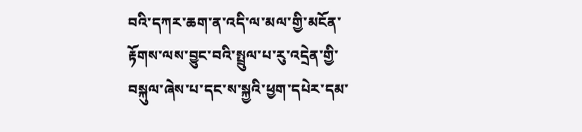བའི་དཀར་ཆག་ན་འདི་ལ་མལ་གྱི་མངོན་རྟོགས་ལས་བྱུང་བའི་སྤྲུལ་པ་རུ་འདྲེན་གྱི་བསྐུལ་ཞེས་པ་དང་ས་སྐྱའི་ཕྱག་དཔེར་དམ་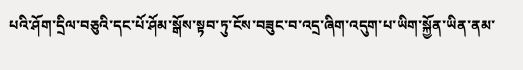པའི་ཤོག་དྲིལ་བཅུའི་དང་པོ་ཤོམ་སྒོས་སྟབ་ཏུ་ངོས་བཟུང་བ་འདྲ་ཞིག་འདུག་པ་ཡིག་སྐྱོན་ཡིན་ནམ་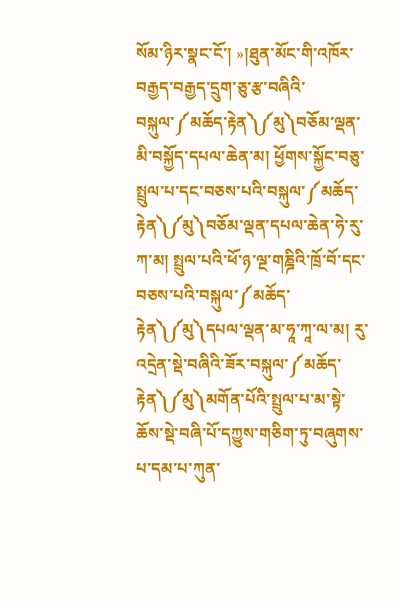སོམ་ཉིར་སྣང་ངོ་། »།ཐུན་མོང་གི་འཁོར་བརྒྱད་བརྒྱད་དྲུག་ཅུ་རྩ་བཞིའི་བསྐུལ་༼མཆོད་རྟེན༽༼མུ༽བཅོམ་ལྡན་མི་བསྐྱོད་དཔལ་ཆེན་མ། ཕྱོགས་སྐྱོང་བཅུ་སྤྲུལ་པ་དང་བཅས་པའི་བསྐུལ་༼མཆོད་རྟེན༽༼མུ༽བཅོམ་ལྡན་དཔལ་ཆེན་ཧེ་རུ་ཀ་མ། སྤྲུལ་པའི་ཕོ་ཉ་ལྔ་གཎྜིའི་ཁྲོ་བོ་དང་བཅས་པའི་བསྐུལ་༼མཆོད་རྟེན༽༼མུ༽དཔལ་ལྡན་མ་ཧཱ་ཀཱ་ལ་མ། རུ་འདྲེན་སྡེ་བཞིའི་ཟོར་བསྐུལ་༼མཆོད་རྟེན༽༼མུ༽མགོན་པོའི་སྤྲུལ་པ་མ་སྟེ་ཆོས་སྡེ་བཞི་པོ་དཀྱུས་གཅིག་ཏུ་བཞུགས་པ་དམ་པ་ཀུན་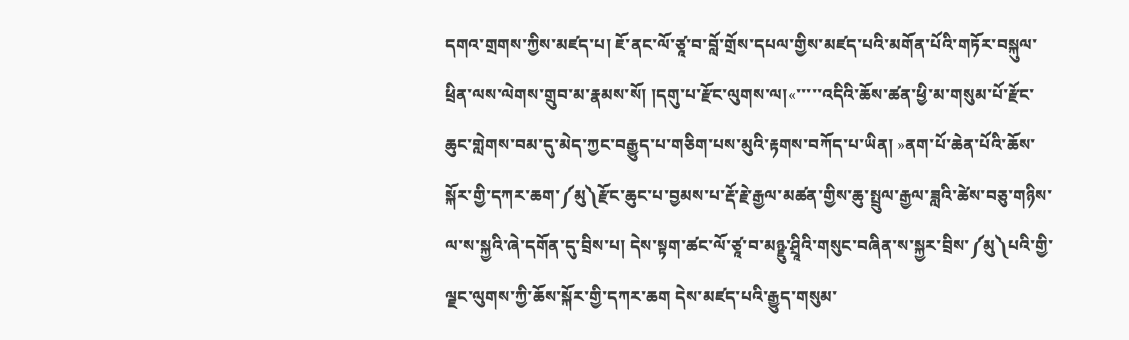དགའ་གྲགས་ཀྱིས་མཛད་པ། ཇོ་ནང་ལོ་ཙཱ་བ་བློ་གྲོས་དཔལ་གྱིས་མཛད་པའི་མགོན་པོའི་གཏོར་བསྐུལ་ཕྲིན་ལས་ལེགས་གྲུབ་མ་རྣམས་སོ། །དགུ་པ་རྫོང་ལུགས་ལ།«་་་་་འདིའི་ཆོས་ཚན་ཕྱི་མ་གསུམ་པོ་རྫོང་ཆུང་གླེགས་བམ་དུ་མེད་ཀྱང་བརྒྱུད་པ་གཅིག་པས་མུའི་རྟགས་བཀོད་པ་ཡིན། »ནག་པོ་ཆེན་པོའི་ཆོས་སྐོར་གྱི་དཀར་ཆག་༼མུ༽རྫོང་ཆུང་པ་བྱམས་པ་རྡོ་རྗེ་རྒྱལ་མཚན་གྱིས་ཆུ་སྤྲུལ་རྒྱལ་ཟླའི་ཚེས་བཅུ་གཉིས་ལ་ས་སྐྱའི་ཞེ་དགོན་དུ་བྲིས་པ། དེས་སྟག་ཚང་ལོ་ཙཱ་བ་མཉྫུ་ཤྲཱིའི་གསུང་བཞིན་ས་སྐྱར་བྲིས་༼མུ༽པའི་གྱི་ལྗང་ལུགས་ཀྱི་ཆོས་སྐོར་གྱི་དཀར་ཆག དེས་མཛད་པའི་རྒྱུད་གསུམ་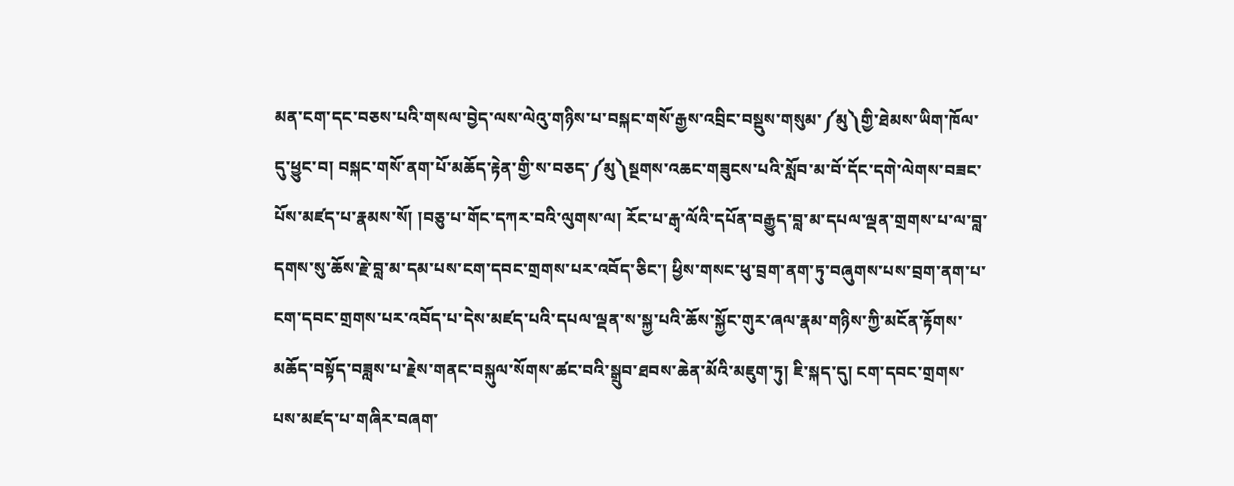མན་ངག་དང་བཅས་པའི་གསལ་བྱེད་ལས་ལེའུ་གཉིས་པ་བསྐང་གསོ་རྒྱས་འབྲིང་བསྡུས་གསུམ་༼མུ༽གྱི་ཐེམས་ཡིག་ཁོལ་དུ་ཕྱུང་བ། བསྐང་གསོ་ནག་པོ་མཆོད་རྟེན་གྱི་ས་བཅད་༼མུ༽སྔགས་འཆང་གཟུངས་པའི་སློབ་མ་བོ་དོང་དགེ་ལེགས་བཟང་པོས་མཛད་པ་རྣམས་སོ། །བཅུ་པ་གོང་དཀར་བའི་ལུགས་ལ། རོང་པ་རྒྭ་ལོའི་དཔོན་བརྒྱུད་བླ་མ་དཔལ་ལྡན་གྲགས་པ་ལ་བླ་དགས་སུ་ཆོས་རྗེ་བླ་མ་དམ་པས་ངག་དབང་གྲགས་པར་འབོད་ཅིང་། ཕྱིས་གསང་ཕུ་བྲག་ནག་ཏུ་བཞུགས་པས་བྲག་ནག་པ་ངག་དབང་གྲགས་པར་འབོད་པ་དེས་མཛད་པའི་དཔལ་ལྡན་ས་སྐྱ་པའི་ཆོས་སྐྱོང་གུར་ཞལ་རྣམ་གཉིས་ཀྱི་མངོན་རྟོགས་མཆོད་བསྟོད་བཟླས་པ་རྗེས་གནང་བསྐུལ་སོགས་ཚང་བའི་སྒྲུབ་ཐབས་ཆེན་མོའི་མཇུག་ཏུ། ཇི་སྐད་དུ། ངག་དབང་གྲགས་པས་མཛད་པ་གཞིར་བཞག་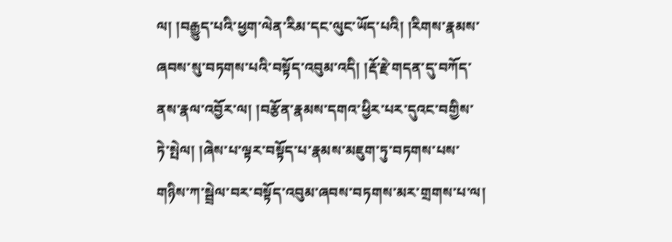ལ། །བརྒྱུད་པའི་ཕྱག་ལེན་རིམ་དང་ལུང་ཡོད་པའི། །རིགས་རྣམས་ཞབས་སུ་བཏགས་པའི་བསྟོད་འབུམ་འདི། །རྡོ་རྗེ་གདན་དུ་བཀོད་ནས་རྣལ་འབྱོར་ལ། །བརྩོན་རྣམས་དགའ་ཕྱིར་པར་དུའང་བགྱིས་ཏེ་སྤེལ། །ཞེས་པ་ལྟར་བསྟོད་པ་རྣམས་མཇུག་ཏུ་བཏགས་པས་གཉིས་ཀ་སྦྲེལ་བར་བསྟོད་འབུམ་ཞབས་བཏགས་མར་གྲགས་པ་ལ།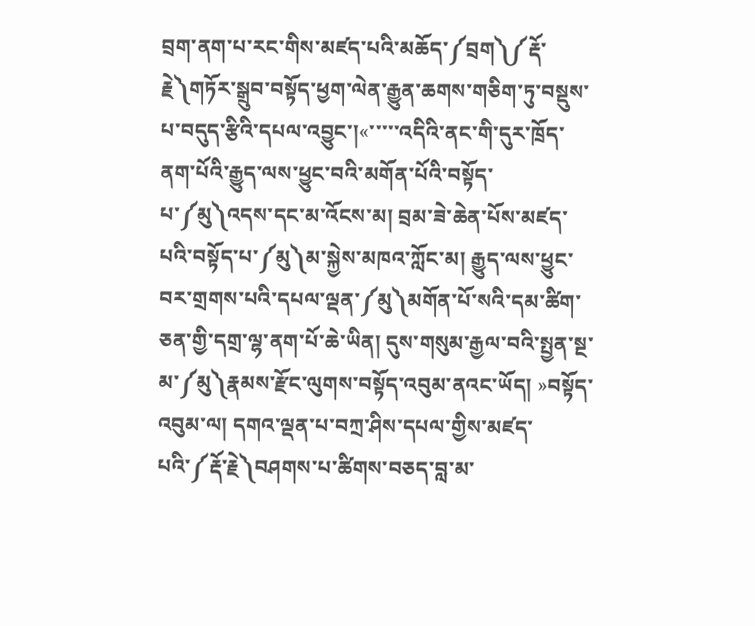བྲག་ནག་པ་རང་གིས་མཛད་པའི་མཆོད་༼བྲག༽༼རྡོ་རྗེ༽གཏོར་སྒྲུབ་བསྟོད་ཕྱག་ལེན་རྒྱུན་ཆགས་གཅིག་ཏུ་བསྡུས་པ་བདུད་རྩིའི་དཔལ་འབྱུང་།«་་་་་འདིའི་ནང་གི་དུར་ཁྲོད་ནག་པོའི་རྒྱུད་ལས་ཕྱུང་བའི་མགོན་པོའི་བསྟོད་པ་༼མུ༽འདས་དང་མ་འོངས་མ། བྲམ་ཟེ་ཆེན་པོས་མཛད་པའི་བསྟོད་པ་༼མུ༽མ་སྐྱེས་མཁའ་ཀློང་མ། རྒྱུད་ལས་ཕྱུང་བར་གྲགས་པའི་དཔལ་ལྡན་༼མུ༽མགོན་པོ་སའི་དམ་ཚིག་ཅན་གྱི་དགྲ་ལྷ་ནག་པོ་ཆེ་ཡིན། དུས་གསུམ་རྒྱལ་བའི་སྤྱན་སྔ་མ་༼མུ༽རྣམས་རྫོང་ལུགས་བསྟོད་འབུམ་ནའང་ཡོད། »བསྟོད་འབུམ་ལ། དགའ་ལྡན་པ་བཀྲ་ཤིས་དཔལ་གྱིས་མཛད་པའི་༼རྡོ་རྗེ༽བཤགས་པ་ཚིགས་བཅད་བླ་མ་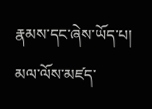རྣམས་དང་ཞེས་ཡོད་པ། མལ་ལོས་མཛད་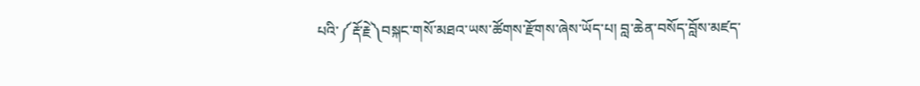པའི་༼རྡོ་རྗེ༽བསྐང་གསོ་མཐའ་ཡས་ཚོགས་རྫོགས་ཞེས་ཡོད་པ། བླ་ཆེན་བསོད་བློས་མཛད་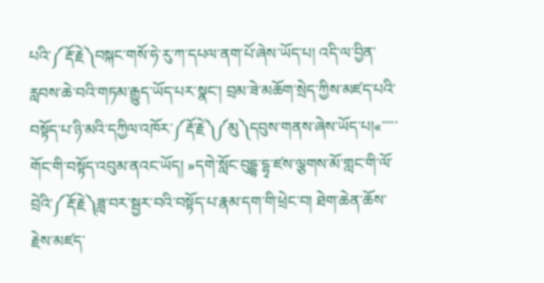པའི་༼རྡོ་རྗེ༽བསྐང་གསོ་ཧེ་རུ་ཀ་དཔལ་ནག་པོ་ཞེས་ཡོད་པ། འདི་ལ་བྱིན་རླབས་ཆེ་བའི་གཏམ་རྒྱུད་ཡོད་པར་སྣང་། བྲམ་ཟེ་མཆོག་སྲེད་ཀྱིས་མཛད་པའི་བསྟོད་པ་ཉི་མའི་དཀྱིལ་འཁོར་༼རྡོ་རྗེ༽༼མུ༽དབུས་གནས་ཞེས་ཡོད་པ།«་་་་་གོང་གི་བསྟོད་འབུམ་ནའང་ཡོད། »དགེ་སློང་བུདྡྷ་དྷྭ་ཛས་ལྕགས་མོ་གླང་གི་ལོ་བྲེའི་༼རྡོ་རྗེ༽ཟླ་བར་སྦྱར་བའི་བསྟོད་པ་རྣམ་དག་གི་ཕྲེང་བ། ཐེག་ཆེན་ཆོས་རྗེས་མཛད་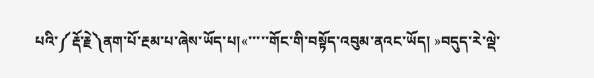པའི་༼རྡོ་རྗེ༽ནག་པོ་རྔམ་པ་ཞེས་ཡོད་པ།«་་་་་གོང་གི་བསྟོད་འབུམ་ནའང་ཡོད། »བདུད་རེ་ལྡེ་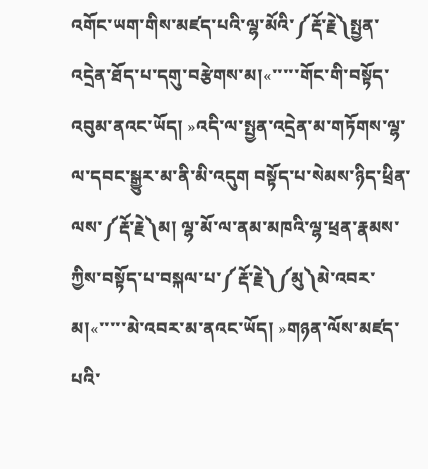འགོང་ཡག་གིས་མཛད་པའི་ལྷ་མོའི་༼རྡོ་རྗེ༽སྤྱན་འདྲེན་ཐོད་པ་དགུ་བརྩེགས་མ།«་་་་་གོང་གི་བསྟོད་འབུམ་ནའང་ཡོད། »འདི་ལ་སྤྱན་འདྲེན་མ་གཏོགས་ལྷ་ལ་དབང་སྒྱུར་མ་ནི་མི་འདུག བསྟོད་པ་སེམས་ཉིད་ཕྲིན་ལས་༼རྡོ་རྗེ༽མ། ལྷ་མོ་ལ་ནམ་མཁའི་ལྷ་ཕྲན་རྣམས་ཀྱིས་བསྟོད་པ་བསྐལ་པ་༼རྡོ་རྗེ༽༼མུ༽མེ་འབར་མ།«་་་་་མེ་འབར་མ་ནའང་ཡོད། »གཉན་ལོས་མཛད་པའི་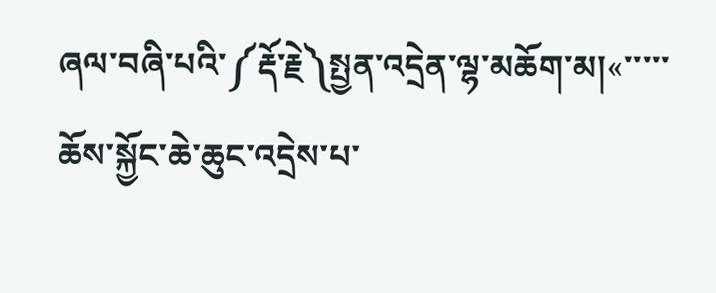ཞལ་བཞི་པའི་༼རྡོ་རྗེ༽སྤྱན་འདྲེན་ལྷ་མཆོག་མ།«་་་་་ཆོས་སྐྱོང་ཆེ་ཆུང་འདྲེས་པ་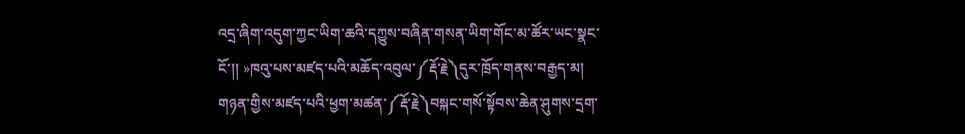འདྲ་ཞིག་འདུག་ཀྱང་ཡིག་ཆའི་དཀྱུས་བཞིན་གསན་ཡིག་གོང་མ་ཚོར་ཡང་སྣང་ངོ་།། »ཁའུ་པས་མཛད་པའི་མཆོད་འབུལ་༼རྡོ་རྗེ༽དུར་ཁྲོད་གནས་བརྒྱད་མ། གཉན་གྱིས་མཛད་པའི་ཕྱག་མཚན་༼རྡོ་རྗེ༽བསྐང་གསོ་སྟོབས་ཆེན་ཤུགས་དྲག་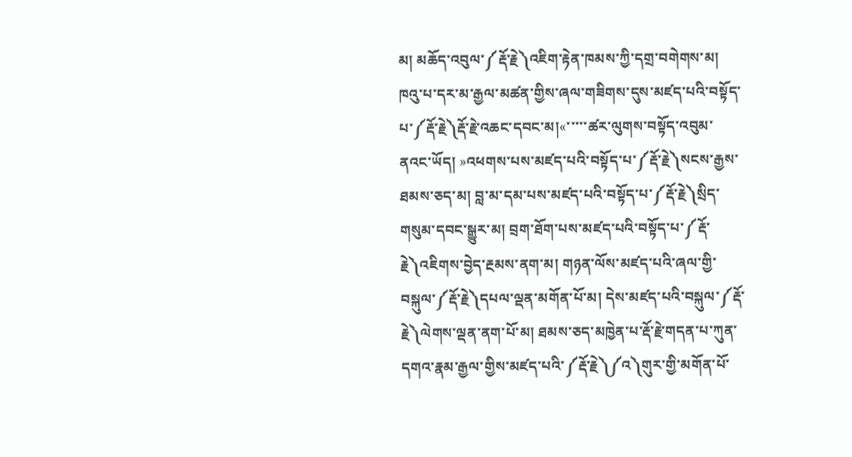མ། མཆོད་འབུལ་༼རྡོ་རྗེ༽འཇིག་རྟེན་ཁམས་ཀྱི་དགྲ་བགེགས་མ། ཁའུ་པ་དར་མ་རྒྱལ་མཚན་གྱིས་ཞལ་གཟིགས་དུས་མཛད་པའི་བསྟོད་པ་༼རྡོ་རྗེ༽རྡོ་རྗེ་འཆང་དབང་མ།«་་་་་ཚར་ལུགས་བསྟོད་འབུམ་ནའང་ཡོད། »འཕགས་པས་མཛད་པའི་བསྟོད་པ་༼རྡོ་རྗེ༽སངས་རྒྱས་ཐམས་ཅད་མ། བླ་མ་དམ་པས་མཛད་པའི་བསྟོད་པ་༼རྡོ་རྗེ༽སྲིད་གསུམ་དབང་སྒྱུར་མ། བྲག་ཐོག་པས་མཛད་པའི་བསྟོད་པ་༼རྡོ་རྗེ༽འཇིགས་བྱེད་རྔམས་ནག་མ། གཉན་ལོས་མཛད་པའི་ཞལ་གྱི་བསྐུལ་༼རྡོ་རྗེ༽དཔལ་ལྡན་མགོན་པོ་མ། དེས་མཛད་པའི་བསྐུལ་༼རྡོ་རྗེ༽ལེགས་ལྡན་ནག་པོ་མ། ཐམས་ཅད་མཁྱེན་པ་རྡོ་རྗེ་གདན་པ་ཀུན་དགའ་རྣམ་རྒྱལ་གྱིས་མཛད་པའི་༼རྡོ་རྗེ༽༼འ༽གུར་གྱི་མགོན་པོ་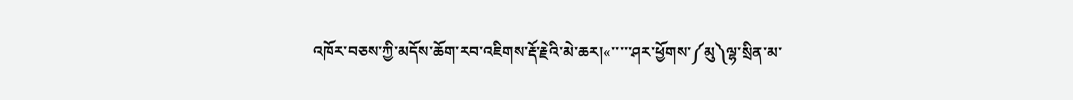འཁོར་བཅས་ཀྱི་མདོས་ཆོག་རབ་འཇིགས་རྡོ་རྗེའི་མེ་ཆར།«་་་་་ཤར་ཕྱོགས་༼མུ༽ལྷ་སྲིན་མ་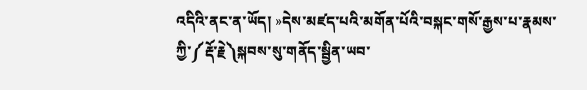འདིའི་ནང་ན་ཡོད། »དེས་མཛད་པའི་མགོན་པོའི་བསྐང་གསོ་རྒྱས་པ་རྣམས་ཀྱི་༼རྡོ་རྗེ༽སྐབས་སུ་གནོད་སྦྱིན་ཡབ་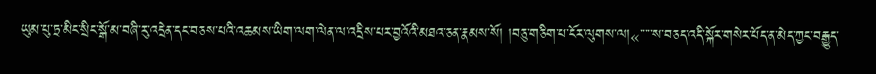ཡུམ་པུ་ཏྲ་མིང་སྲིང་སྒོ་མ་བཞི་རུ་འདྲེན་དང་བཅས་པའི་འཆམས་ཡིག་ལག་ལེན་ལ་འདྲིས་པར་བྱའོའི་མཐའ་ཅན་རྣམས་སོ། །བཅུ་གཅིག་པ་ངོར་ལུགས་ལ།«་་་་་ས་བཅད་འདི་སྐོར་གསེར་པོད་ན་མེད་ཀྱང་བརྒྱུད་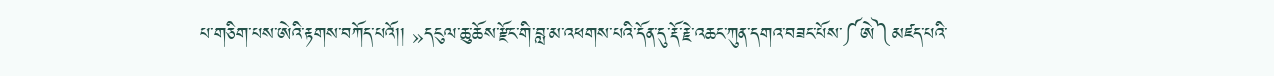པ་གཅིག་པས་ཨེའི་རྟགས་བཀོད་པའོ།། »དངུལ་ཆུ་ཆོས་རྫོང་གི་བླ་མ་འཕགས་པའི་དོན་དུ་རྡོ་རྗེ་འཆང་ཀུན་དགའ་བཟང་པོས་༼ཨེ༽མཛད་པའི་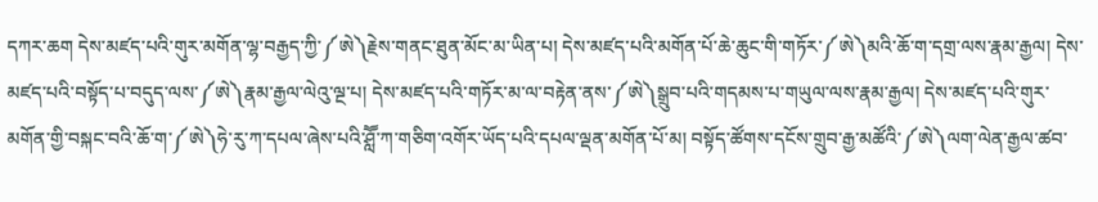དཀར་ཆག དེས་མཛད་པའི་གུར་མགོན་ལྷ་བརྒྱད་ཀྱི་༼ཨེ༽རྗེས་གནང་ཐུན་མོང་མ་ཡིན་པ། དེས་མཛད་པའི་མགོན་པོ་ཆེ་ཆུང་གི་གཏོར་༼ཨེ༽མའི་ཆོ་ག་དགྲ་ལས་རྣམ་རྒྱལ། དེས་མཛད་པའི་བསྟོད་པ་བདུད་ལས་༼ཨེ༽རྣམ་རྒྱལ་ལེའུ་ལྔ་པ། དེས་མཛད་པའི་གཏོར་མ་ལ་བརྟེན་ནས་༼ཨེ༽སྒྲུབ་པའི་གདམས་པ་གཡུལ་ལས་རྣམ་རྒྱལ། དེས་མཛད་པའི་གུར་མགོན་གྱི་བསྐང་བའི་ཆོ་ག་༼ཨེ༽ཧེ་རུ་ཀ་དཔལ་ཞེས་པའི་ཤླཽ་ཀ་གཅིག་འགོར་ཡོད་པའི་དཔལ་ལྡན་མགོན་པོ་མ། བསྟོད་ཚོགས་དངོས་གྲུབ་རྒྱ་མཚོའི་༼ཨེ༽ལག་ལེན་རྒྱལ་ཚབ་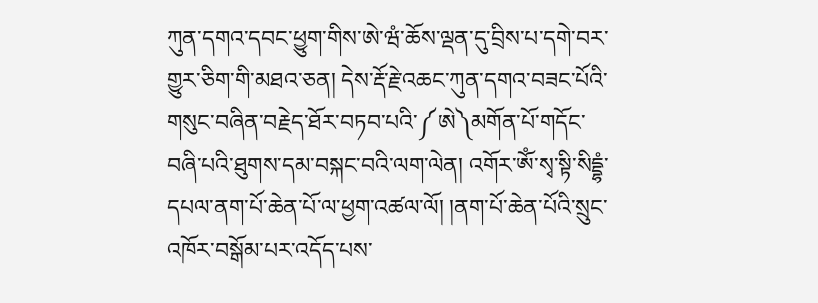ཀུན་དགའ་དབང་ཕྱུག་གིས་ཨེ་ཝཾ་ཆོས་ལྡན་དུ་བྲིས་པ་དགེ་བར་གྱུར་ཅིག་གི་མཐའ་ཅན། དེས་རྡོ་རྗེ་འཆང་ཀུན་དགའ་བཟང་པོའི་གསུང་བཞིན་བརྗེད་ཐོར་བཏབ་པའི་༼ཨེ༽མགོན་པོ་གདོང་བཞི་པའི་ཐུགས་དམ་བསྐང་བའི་ལག་ལེན། འགོར་ཨོཾ་སྭ་སྟི་སིདྡྷཾ་དཔལ་ནག་པོ་ཆེན་པོ་ལ་ཕྱག་འཚལ་ལོ། །ནག་པོ་ཆེན་པོའི་སྲུང་འཁོར་བསྒོམ་པར་འདོད་པས་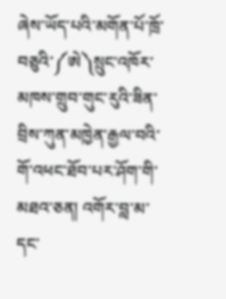ཞེས་ཡོད་པའི་མགོན་པོ་ཁྲོ་བཅུའི་༼ཨེ༽སྲུང་འཁོར་མཁས་གྲུབ་གུང་རུའི་ཟིན་བྲིས་ཀུན་མཁྱེན་རྒྱལ་བའི་གོ་འཕང་ཐོབ་པར་ཤོག་གི་མཐའ་ཅན། འགོར་བླ་མ་དང་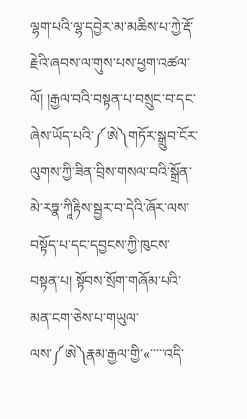ལྷག་པའི་ལྷ་དབྱེར་མ་མཆིས་པ་ཀྱེ་རྡོ་རྗེའི་ཞབས་ལ་གུས་པས་ཕྱག་འཚལ་ལོ། །རྒྱལ་བའི་བསྟན་པ་བསྲུང་བ་དང་ཞེས་ཡོད་པའི་༼ཨེ༽གཏོར་སྒྲུབ་ངོར་ལུགས་ཀྱི་ཟིན་བྲིས་གསལ་བའི་སྒྲོན་མེ་རཏྣ་ཀཱིརྟིས་སྦྱར་བ་དེའི་ཞོར་ལས་བསྟོད་པ་དང་དབྱངས་ཀྱི་ཁུངས་བསྟན་པ། སྟོབས་སྲོག་གཞོམ་པའི་མན་ངག་ཅེས་པ་གཡུལ་ལས་༼ཨེ༽རྣམ་རྒྱལ་གྱི་«་་་་་འདི་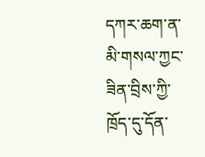དཀར་ཆག་ན་མི་གསལ་ཀྱང་ཟིན་བྲིས་ཀྱི་ཁྲོད་དུ་དོན་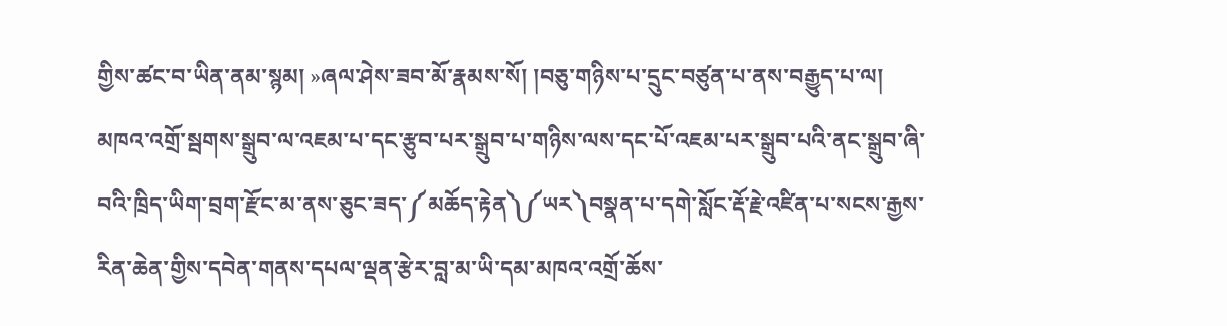གྱིས་ཚང་བ་ཡིན་ནམ་སྙམ། »ཞལ་ཤེས་ཟབ་མོ་རྣམས་སོ། །བཅུ་གཉིས་པ་དྲུང་བཙུན་པ་ནས་བརྒྱུད་པ་ལ། མཁའ་འགྲོ་སྦགས་སྒྲུབ་ལ་འཇམ་པ་དང་རྩུབ་པར་སྒྲུབ་པ་གཉིས་ལས་དང་པོ་འཇམ་པར་སྒྲུབ་པའི་ནང་སྒྲུབ་ཞི་བའི་ཁྲིད་ཡིག་བྲག་རྫོང་མ་ནས་ཅུང་ཟད་༼མཆོད་རྟེན༽༼ཡར༽བསྣན་པ་དགེ་སློང་རྡོ་རྗེ་འཛིན་པ་སངས་རྒྱས་རིན་ཆེན་གྱིས་དབེན་གནས་དཔལ་ལྡན་རྩེར་བླ་མ་ཡི་དམ་མཁའ་འགྲོ་ཆོས་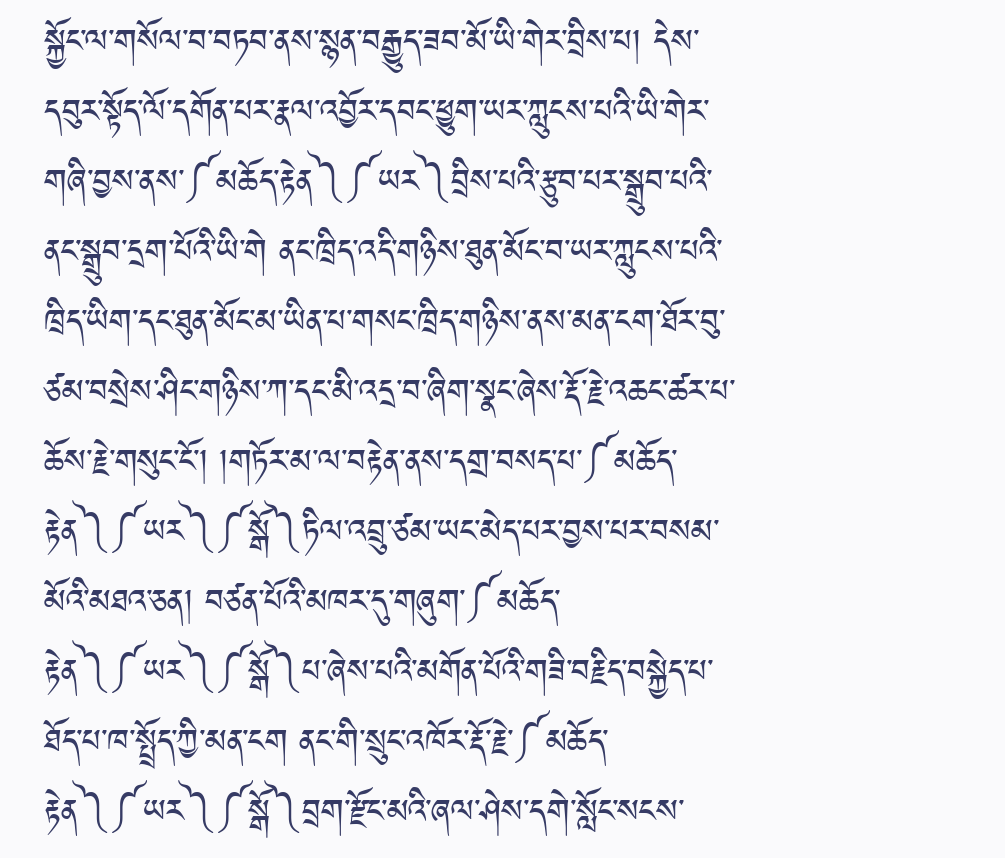སྐྱོང་ལ་གསོལ་བ་བཏབ་ནས་སྙན་བརྒྱུད་ཟབ་མོ་ཡི་གེར་བྲིས་པ། དེས་དབུར་སྟོད་ལོ་དགོན་པར་རྣལ་འབྱོར་དབང་ཕྱུག་ཡར་ཀླུངས་པའི་ཡི་གེར་གཞི་བྱས་ནས་༼མཆོད་རྟེན༽༼ཡར༽བྲིས་པའི་རྩུབ་པར་སྒྲུབ་པའི་ནང་སྒྲུབ་དྲག་པོའི་ཡི་གེ ནང་ཁྲིད་འདི་གཉིས་ཐུན་མོང་བ་ཡར་ཀླུངས་པའི་ཁྲིད་ཡིག་དང་ཐུན་མོང་མ་ཡིན་པ་གསང་ཁྲིད་གཉིས་ནས་མན་ངག་ཐོར་བུ་ཙམ་བསྲེས་ཤིང་གཉིས་ཀ་དང་མི་འདྲ་བ་ཞིག་སྣང་ཞེས་རྡོ་རྗེ་འཆང་ཚར་པ་ཆོས་རྗེ་གསུང་ངོ་། །གཏོར་མ་ལ་བརྟེན་ནས་དགྲ་བསད་པ་༼མཆོད་རྟེན༽༼ཡར༽༼སྒོ༽ཏིལ་འབྲུ་ཙམ་ཡང་མེད་པར་བྱས་པར་བསམ་མོའི་མཐའ་ཅན། བཙན་པོའི་མཁར་དུ་གཞུག་༼མཆོད་རྟེན༽༼ཡར༽༼སྒོ༽པ་ཞེས་པའི་མགོན་པོའི་གཟི་བརྗིད་བསྐྱེད་པ་ཐོད་པ་ཁ་སྤྲོད་ཀྱི་མན་ངག ནང་གི་སྲུང་འཁོར་རྡོ་རྗེ་༼མཆོད་རྟེན༽༼ཡར༽༼སྒོ༽བྲག་རྫོང་མའི་ཞལ་ཤེས་དགེ་སློང་སངས་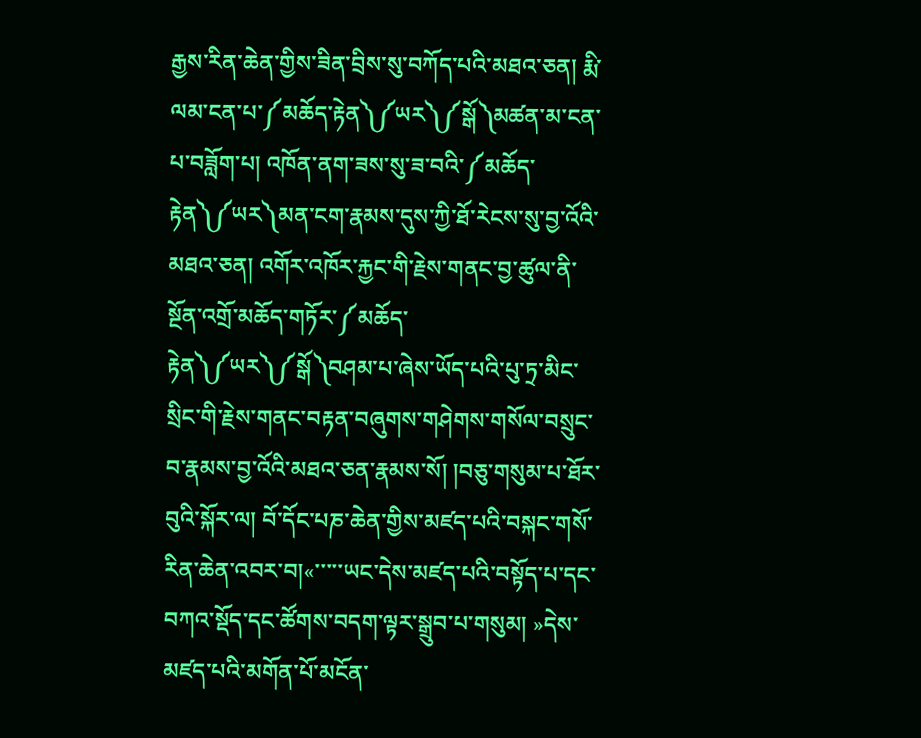རྒྱས་རིན་ཆེན་གྱིས་ཟིན་བྲིས་སུ་བཀོད་པའི་མཐའ་ཅན། རྨི་ལམ་ངན་པ་༼མཆོད་རྟེན༽༼ཡར༽༼སྒོ༽མཚན་མ་ངན་པ་བཟློག་པ། འཁོན་ནག་ཟས་སུ་ཟ་བའི་༼མཆོད་རྟེན༽༼ཡར༽མན་ངག་རྣམས་དུས་ཀྱི་ཐོ་རེངས་སུ་བྱ་འོའི་མཐའ་ཅན། འགོར་འཁོར་རྐྱང་གི་རྗེས་གནང་བྱ་ཚུལ་ནི་སྔོན་འགྲོ་མཆོད་གཏོར་༼མཆོད་རྟེན༽༼ཡར༽༼སྒོ༽བཤམ་པ་ཞེས་ཡོད་པའི་པུ་ཏྲ་མིང་སྲིང་གི་རྗེས་གནང་བརྟན་བཞུགས་གཤེགས་གསོལ་བསྲུང་བ་རྣམས་བྱ་འོའི་མཐའ་ཅན་རྣམས་སོ། །བཅུ་གསུམ་པ་ཐོར་བུའི་སྐོར་ལ། བོ་དོང་པཎ་ཆེན་གྱིས་མཛད་པའི་བསྐང་གསོ་རིན་ཆེན་འབར་བ།«་་་་་ཡང་དེས་མཛད་པའི་བསྟོད་པ་དང་བཀའ་སྡོད་དང་ཚོགས་བདག་ལྟར་སྒྲུབ་པ་གསུམ། »དེས་མཛད་པའི་མགོན་པོ་མངོན་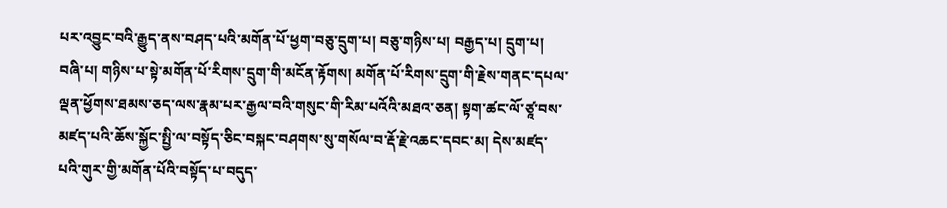པར་འབྱུང་བའི་རྒྱུད་ནས་བཤད་པའི་མགོན་པོ་ཕྱག་བཅུ་དྲུག་པ། བཅུ་གཉིས་པ། བརྒྱད་པ། དྲུག་པ། བཞི་པ། གཉིས་པ་སྟེ་མགོན་པོ་རིགས་དྲུག་གི་མངོན་རྟོགས། མགོན་པོ་རིགས་དྲུག་གི་རྗེས་གནང་དཔལ་ལྡན་ཕྱོགས་ཐམས་ཅད་ལས་རྣམ་པར་རྒྱལ་བའི་གསུང་གི་རིམ་པའོའི་མཐའ་ཅན། སྟག་ཚང་ལོ་ཙཱ་བས་མཛད་པའི་ཆོས་སྐྱོང་སྤྱི་ལ་བསྟོད་ཅིང་བསྐང་བཤགས་སུ་གསོལ་བ་རྡོ་རྗེ་འཆང་དབང་མ། དེས་མཛད་པའི་གུར་གྱི་མགོན་པོའི་བསྟོད་པ་བདུད་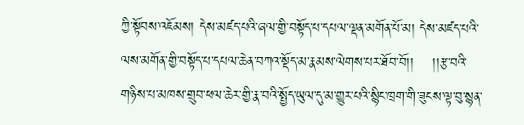ཀྱི་སྟོབས་འཇོམས། དེས་མཛད་པའི་ཞལ་གྱི་བསྟོད་པ་དཔལ་ལྡན་མགོན་པོ་མ། དེས་མཛད་པའི་ལས་མགོན་གྱི་བསྟོད་པ་དཔལ་ཆེན་བཀའ་སྡོད་མ་རྣམས་ལེགས་པར་ཐོབ་བོ།།    །།རྩ་བའི་གཉིས་པ་མཁས་གྲུབ་ཕལ་ཆེར་གྱི་རྣ་བའི་སྤྱོད་ཡུལ་དུ་མ་གྱུར་པའི་སྙིང་ཁྲག་གི་ཟུངས་ལྟ་བུ་སྙན་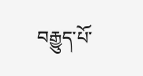བརྒྱུད་པོ་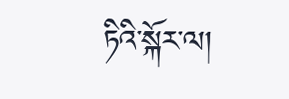ཏིའི་སྐོར་ལ།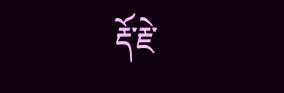རྡོ་རྗེ་